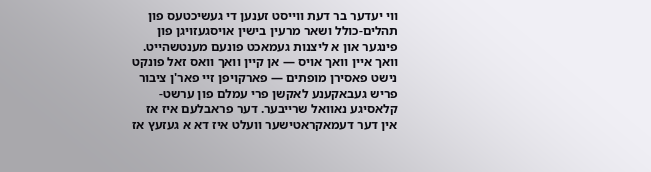ווי יעדער בר דעת ווייסט זענען די געשיכטעס פון תהלים-כולל ושאר מרעין בישין אויסגעזויגן פון פינגער און א ליצנות געמאכט פונעם מענטשהייט. וואך איין וואך אויס — אן קיין וואך וואס זאל פונקט נישט פאסירן מופתים — פארקויפן זיי פאר'ן ציבור פריש געבאקענע לאקשן פרי עמלם פון ערשט-קלאסיגע נאוואל שרייבער. דער פראבלעם איז אז אין דער דעמאקראטישער וועלט איז דא א געזעץ אז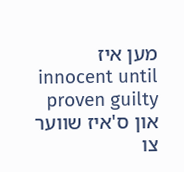מען איז innocent until proven guilty און ס'איז שווער צו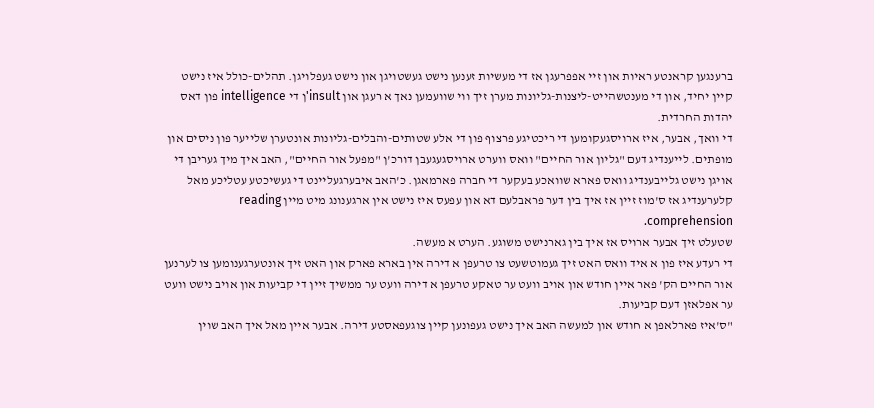ברענגען קראנטע ראיות און זיי אפפרעגן אז די מעשיות זענען נישט געשטויגן און נישט געפלויגן. תהלים-כולל איז נישט קיין יחיד, און די מענטשהייט-ליצנות-גליונות מערן זיך ווי שוועמען נאך א רעגן און insult'ן די intelligence פון דאס יהדות החרדית.
די וואך, אבער, איז ארויסגעקומען די ריכטיגע פרצוף פון די אלע שטותים-והבלים-גליונות אונטערן שלייער פון ניסים און מופתים. לייענדיג דעם "גליון אור החיים" וואס ווערט ארויסגעגעבן דורכ'ן "מפעל אור החיים", האב איך מיך געריבן די אויגן נישט גלייבענדיג וואס פארא שוואכע בעקער די חברה פארמאגן. כ'האב איבערגעליינט די געשיכטע עטליכע מאל קלערענדיג אז ס'מוז זיין אז איך בין דער פראבלעם דא און עפעס איז נישט אין ארגענונג מיט מיין reading comprehension.
שטעלט זיך אבער ארויס אז איך בין גארנישט משוגע. הערט א מעשה.
די רעדע איז פון א איד וואס האט זיך געמוטשעט צו טרעפן א דירה אין בארא פארק און האט זיך אונטערגענומען צו לערנען אור החיים הק' פאר איין חודש און אויב וועט ער טאקע טרעפן א דירה וועט ער ממשיך זיין די קביעות און אויב נישט וועט ער אפלאזן דעם קביעות.
"ס'איז פארלאפן א חודש און למעשה האב איך נישט געפונען קיין צוגעפאסטע דירה. אבער איין מאל איך האב שוין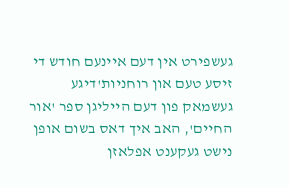געשפירט אין דעם איינעם חודש די זיסע טעם און רוחניות'דיגע געשמאק פון דעם הייליגן ספר 'אור החיים', האב איך דאס בשום אופן נישט געקענט אפלאזן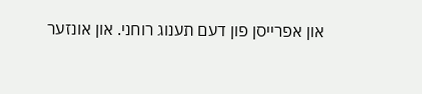און אפרייסן פון דעם תענוג רוחני. און אונזער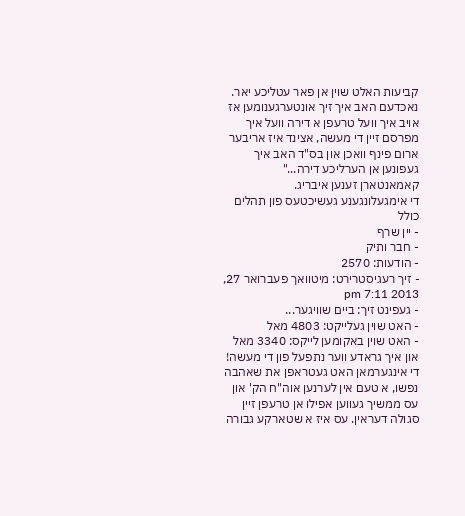קביעות האלט שוין אן פאר עטליכע יאר. נאכדעם האב איך זיך אונטערגענומען אז אויב איך וועל טרעפן א דירה וועל איך מפרסם זיין די מעשה, אצינד איז אריבער ארום פינף וואכן און בס"ד האב איך געפונען אן הערליכע דירה..."
קאמאנטארן זענען איבריג.
די אימגעלונגענע געשיכטעס פון תהלים כולל
- יין שרף
- חבר ותיק
- הודעות: 2570
- זיך רעגיסטרירט: מיטוואך פעברואר 27, 2013 7:11 pm
- געפינט זיך: ביים שוויגער...
- האט שוין געלייקט: 4803 מאל
- האט שוין באקומען לייקס: 3340 מאל
און איך גראדע ווער נתפעל פון די מעשה! די אינגערמאן האט געטראפן את שאהבה נפשו, א טעם אין לערנען אוה"ח הק' און עס ממשיך געווען אפילו אן טרעפן זיין סגולה דעראין. עס איז א שטארקע גבורה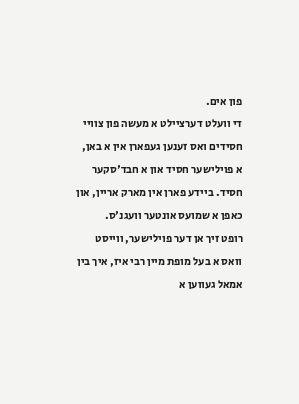פון אים.
די וועלט דערציילט א מעשה פון צוויי חסידים ואס זענען געפארן אין א באן, א פוילישער חסיד און א חבד'סקער חסיד. ביידע פארן אין מארק אריין, און כאפן א שמועס אונטער וועגנ'ס.
רופט זיך אן דער פוילישער, ווייסט וואס א בעל מופת מיין רבי איז, איך בין אמאל געווען א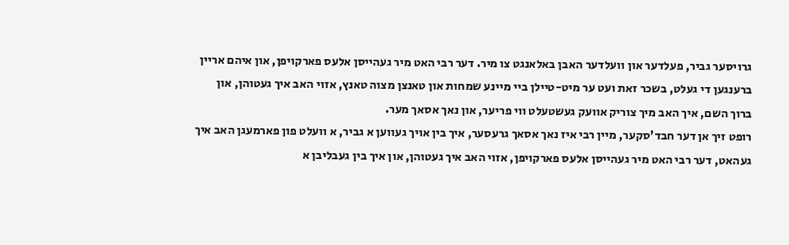גרויסער גביר, פעלדער און וועלדער האבן באלאנגט צו מיר. דער רבי האט מיר געהייסן אלעס פארקויפן, און איהם אריין ברענגען די געלט, בשכר זאת ועט ער מיט-טיילן ביי מיינע שמחות און טאנצן מצוה טאנץ, אזוי האב איך געטוהן, און ברוך השם, איך האב מיך צוריק אוועק געשטעלט ווי פריער, און נאך אסאך מער.
רופט זיך אן דער חבד'סקער, מיין רבי איז נאך אסאך גרעסער, איך בין אויך געווען א גביר, א וועלט פון פארמעגן האב איך געהאט, דער רבי האט מיר געהייסן אלעס פארקויפן, אזוי האב איך געטוהן, און איך בין געבליבן א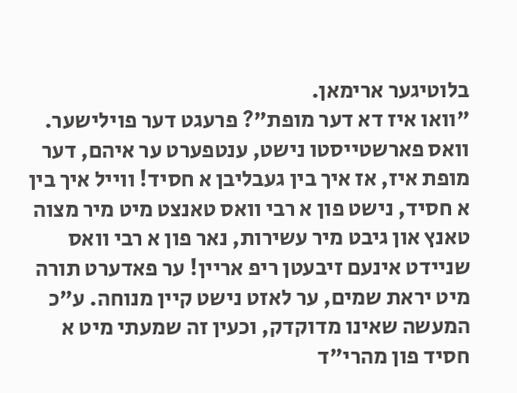בלוטיגער ארימאן.
"וואו איז דא דער מופת"? פרעגט דער פוילישער.
וואס פארשטייסטו נישט, ענטפערט ער איהם, דער מופת איז, אז איך בין געבליבן א חסיד! ווייל איך בין א חסיד, נישט פון א רבי וואס טאנצט מיט מיר מצוה טאנץ און גיבט מיר עשירות, נאר פון א רבי וואס שניידט אינעם זיבעטן ריפ אריין! ער פאדערט תורה מיט יראת שמים, ער לאזט נישט קיין מנוחה. ע"כ המעשה שאינו מדוקדק, וכעין זה שמעתי מיט א חסיד פון מהרי"ד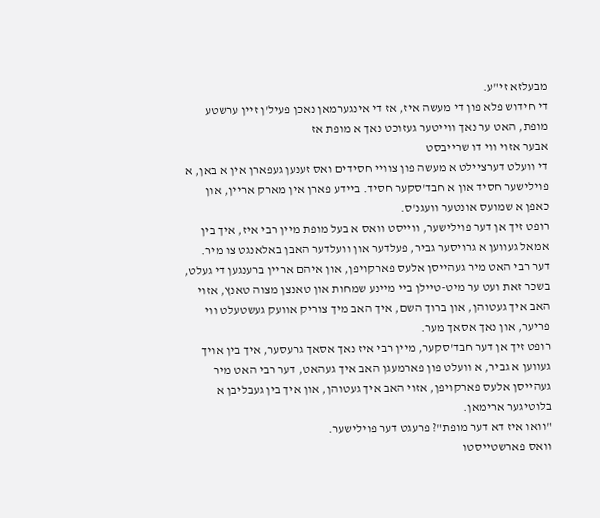מבעלזא זי"ע.
די חידוש פלא פון די מעשה איז, אז די אינגערמאן נאכן פעיל'ן זיין ערשטע מופת, האט ער נאך ווייטער געזוכט נאך א מופת אז
אבער אזוי ווי דו שרייבסט
די וועלט דערציילט א מעשה פון צוויי חסידים ואס זענען געפארן אין א באן, א פוילישער חסיד און א חבד'סקער חסיד. ביידע פארן אין מארק אריין, און כאפן א שמועס אונטער וועגנ'ס.
רופט זיך אן דער פוילישער, ווייסט וואס א בעל מופת מיין רבי איז, איך בין אמאל געווען א גרויסער גביר, פעלדער און וועלדער האבן באלאנגט צו מיר. דער רבי האט מיר געהייסן אלעס פארקויפן, און איהם אריין ברענגען די געלט, בשכר זאת ועט ער מיט-טיילן ביי מיינע שמחות און טאנצן מצוה טאנץ, אזוי האב איך געטוהן, און ברוך השם, איך האב מיך צוריק אוועק געשטעלט ווי פריער, און נאך אסאך מער.
רופט זיך אן דער חבד'סקער, מיין רבי איז נאך אסאך גרעסער, איך בין אויך געווען א גביר, א וועלט פון פארמעגן האב איך געהאט, דער רבי האט מיר געהייסן אלעס פארקויפן, אזוי האב איך געטוהן, און איך בין געבליבן א בלוטיגער ארימאן.
"וואו איז דא דער מופת"? פרעגט דער פוילישער.
וואס פארשטייסטו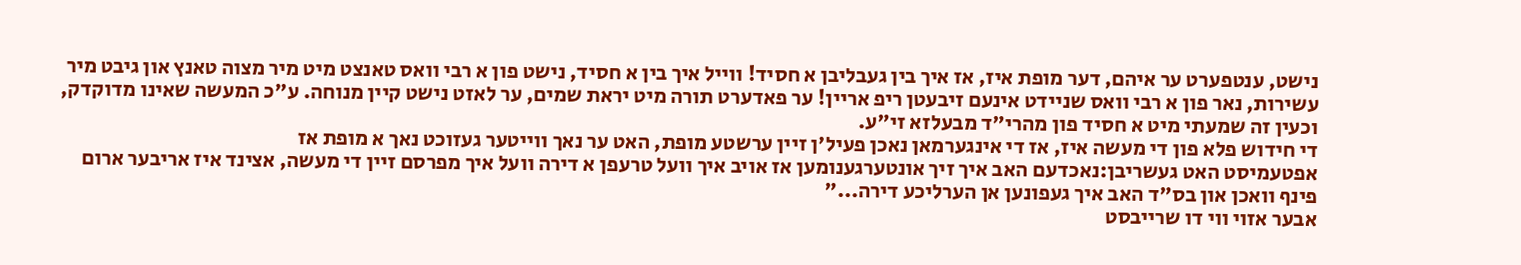נישט, ענטפערט ער איהם, דער מופת איז, אז איך בין געבליבן א חסיד! ווייל איך בין א חסיד, נישט פון א רבי וואס טאנצט מיט מיר מצוה טאנץ און גיבט מיר עשירות, נאר פון א רבי וואס שניידט אינעם זיבעטן ריפ אריין! ער פאדערט תורה מיט יראת שמים, ער לאזט נישט קיין מנוחה. ע"כ המעשה שאינו מדוקדק, וכעין זה שמעתי מיט א חסיד פון מהרי"ד מבעלזא זי"ע.
די חידוש פלא פון די מעשה איז, אז די אינגערמאן נאכן פעיל'ן זיין ערשטע מופת, האט ער נאך ווייטער געזוכט נאך א מופת אז
אפטעמיסט האט געשריבן:נאכדעם האב איך זיך אונטערגענומען אז אויב איך וועל טרעפן א דירה וועל איך מפרסם זיין די מעשה, אצינד איז אריבער ארום פינף וואכן און בס"ד האב איך געפונען אן הערליכע דירה..."
אבער אזוי ווי דו שרייבסט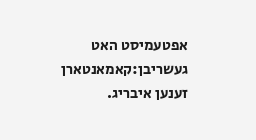אפטעמיסט האט געשריבן:קאמאנטארן זענען איבריג.